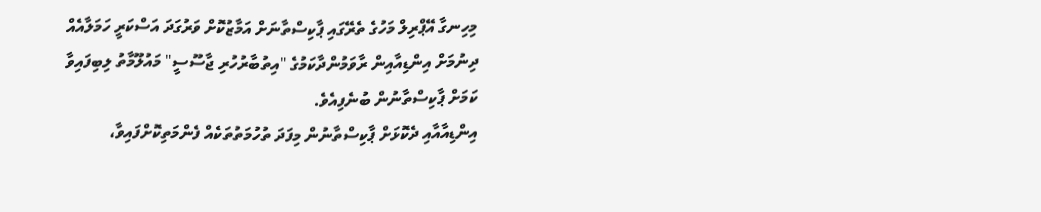މިހިނގާ އޭޕްރިލް މަހުގެ ތެރޭގައި ޕާކިސްތާނަށް އަމާޒުކޮށް ވަރުގަދަ އަސްކަރީ ހަމަލާއެއް ދިނުމަށް އިންޑިއާއިން ރާވަމުންދާކަމުގެ "އިތުބާރުހުރި ޖާސޫސީ" މައުލޫމާތު ލިބިފައިވާ ކަމަށް ޕާކިސްތާނުން ބުނެފިއެވެ.
އިންޑިއާއާއި ދެކޮޅަށް ޕާކިސްތާނުން މިފަދަ ތުހުމަތުތަކެއް ފެންމަތިކޮށްފައިވާ،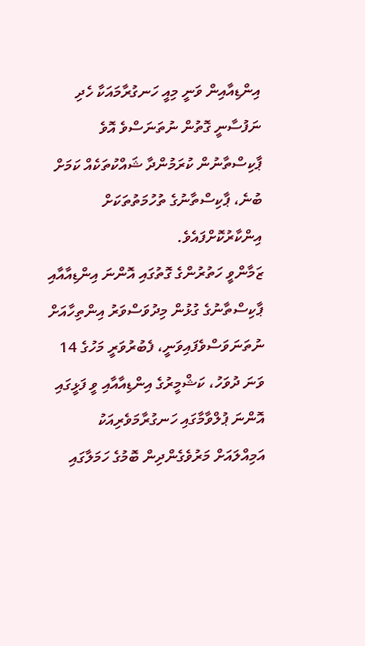އިންޑިއާއިން ވަނީ މިއީ ހަނގުރާމައަކާ ހެދި ނަފުސާނީ ގޮތުން ނުތަނަސްވެ އޮވެ ޕާކިސްތާނުން ކުރަމުންދާ ޝައްކުތަކެއް ކަމަށް ބުނެ، ޕާކިސްތާނުގެ ތުހުމަތުތަކަށް އިންކާރުކޮށްފައެވެ.
ޒަމާންވީ ހަތުރުންގެ ގޮތުގައި އޮންނަ އިންޑިއާއާއި ޕާކިސްތާނުގެ ގުޅުން މިދުވަސްވަރު އިންތިހާއަށް ނުތަނަވަސްވެފައިވަނީ، ފެބުރުވަރީ މަހުގެ 14 ވަނަ ދުވަހު، ކަޝްމީރުގެ އިންޑިއާއާއި ވީ ފަޅީގައި އޮންނަ ޕުލްވާމާގައި ހަނގުރާމަވެރިއަކު އަމިއްލައަށް މަރުވެގެންދިން ބޮމުގެ ހަމަލާގައި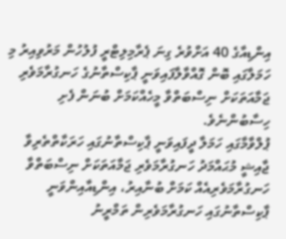އިންޑިއާގެ 40 އަށްވުރެ ގިނަ ޕެރާމިލިޓްރީ ފުލުހުން މަރުވިއިރު މި ހަމަލާގައި ބޮން ގޮއްވާލާފައިވަނީ ޕާކިސްތާނުގެ ހަނގުރާމަވެރި ޖަމާއަތަކަށް ނިސްބަތްވާ މީހެއްކަމަށް ބުނަން ފެށި ހިސާބުންނެވެ.
ޕުލްވާމާގައި ހަމަލާ ދީފައިވަނީ ޕާކިސްތާނުގައި ހަރަކާތްތެރިވާ ޖާއިޝީ މުޙައްމަދު ހަނގުރާމަވެރި ޖަމާއަތަކަށް ނިސްބަތްވާ ހަނގުރާމަވެރިއެއް ކަމަށް ބުނާއިރު، އިންޑިއާއިންވަނީ ޕާކިސްތާނުގައި ހަނގުރާމަވެރިން ތަމްރީނު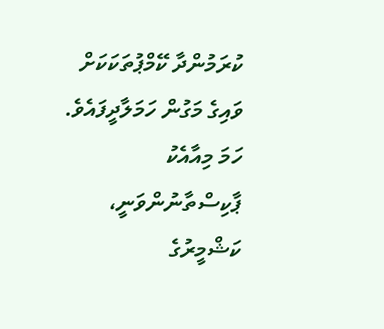ކުރަމުންދާ ކޭމްޕުތަކަކަށް ވައިގެ މަގުން ހަމަލާދީފައެވެ. ހަމަ މިއާއެކު ޕާކިސްތާނުންވަނީ، ކަޝްމީރުގެ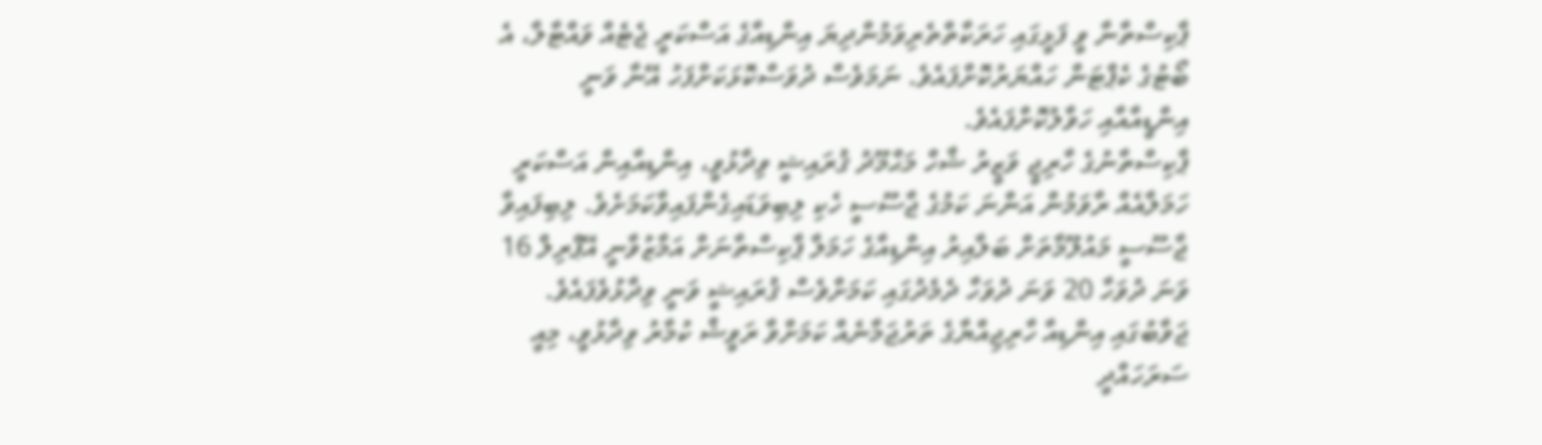ޕާކިސްތާނާ ވީ ފަޅީގައި ހަރަކާތްތެރިވަމުންދިޔަ އިންޑިއާގެ އަސްކަރީ ޖެޓެއް ވައްޓާލާ، އެ ބޯޓުގެ ކެޕްޓަން ހައްޔަރުކޮށްފައެވެ. ނަމަވެސް ދުވަސްކޮޅަކަށްފަހު އޭނާ ވަނީ އިންޑީއާއާއި ހަވާލުކޮށްފައެވެ.
ޕާކިސްތާނުގެ ހާރިޖީ ވަޒީރު ޝާހް މަޙްމޫދު ޤުރައިޝީ ވިދާޅުވީ، އިންޑިއާއިން އަސްކަރީ ހަމަލާއެއް ރާވަމުން އަންނަ ކަމުގެ ޖާސޫސީ ހެކި ލިބިވަޑައިގެންފައިވާކަމަށެވެ. ލިބިފައިވާ ޖާސޫސީ މައުލޫމާތަށް ބަލާއިރު އިންޑިއާގެ ހަމަލާ ޕާކިސްތާނަށް އަމާޒުވާނީ އޭޕްރިލް 16 ވަނަ ދުވަހާ 20 ވަނަ ދުވަހާ ދެމެދުގައި ކަމަށްވެސް ޤުރައިޝީ ވަނީ ވިދާޅުވެފައެވެ.
ޖަވާބުގައި އިންޑިއާ ހާރިޖިއްޔާގެ ތަރުޖަމާނެއް ކަމަށްވާ ރަވީޝް ކުމާރު ވިދާޅުވީ، މިއީ ސަރަހައްދީ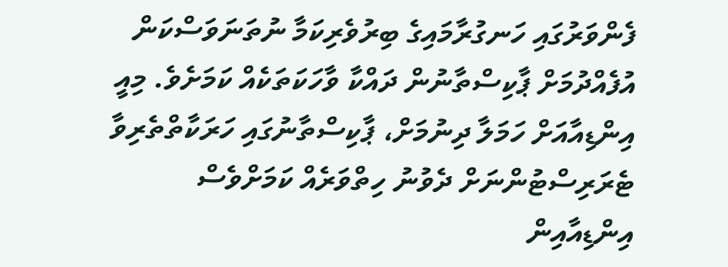ފެންވަރުގައި ހަނގުރާމައިގެ ބިރުވެރިކަމާ ނުތަނަވަސްކަން އުފެއްދުމަށް ޕާކިސްތާނުން ދައްކާ ވާހަކަތަކެއް ކަމަށެވެ. މިއީ އިންޑިއާއަށް ހަމަލާ ދިނުމަށް، ޕާކިސްތާނުގައި ހަރަކާތްތެރިވާ ޓެރަރިސްޓުންނަށް ދެވުނު ހިތްވަރެއް ކަމަށްވެސް އިންޑިއާއިން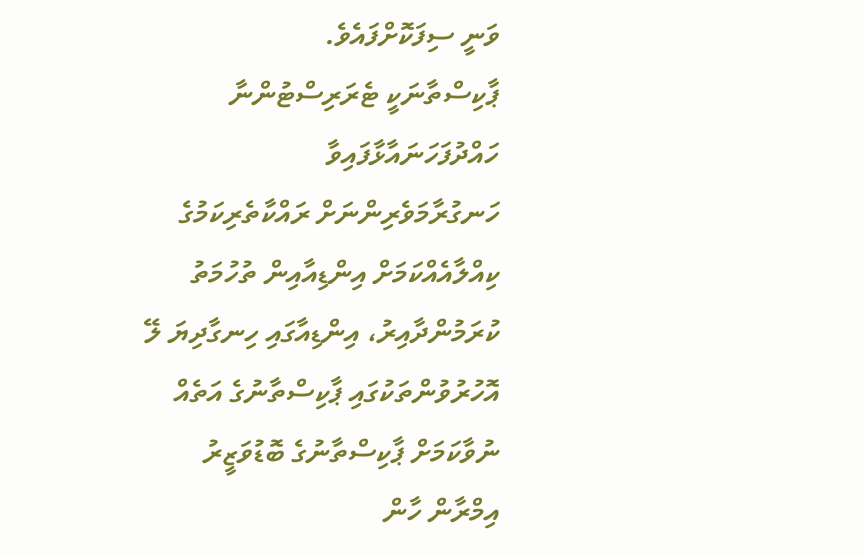ވަނީ ސިފަކޮށްފައެވެ.
ޕާކިސްތާނަކީ ޓެރަރިސްޓުންނާ ހައްދުފަހަނައާޅާފައިވާ ހަނގުރާމަވެރިންނަށް ރައްކާތެރިކަމުގެ ކިއްލާއެއްކަމަށް އިންޑިއާއިން ތުހުމަތު ކުރަމުންދާއިރު، އިންޑިއާގައި ހިނގާދިޔަ ލޭ އޮހުރުވުންތަކުގައި ޕާކިސްތާނުގެ އަތެއް ނުވާކަމަށް ޕާކިސްތާނުގެ ބޮޑުވަޒީރު އިމްރާން ހާން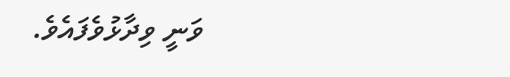ވަނީ ވިދާޅުވެފައެވެ.